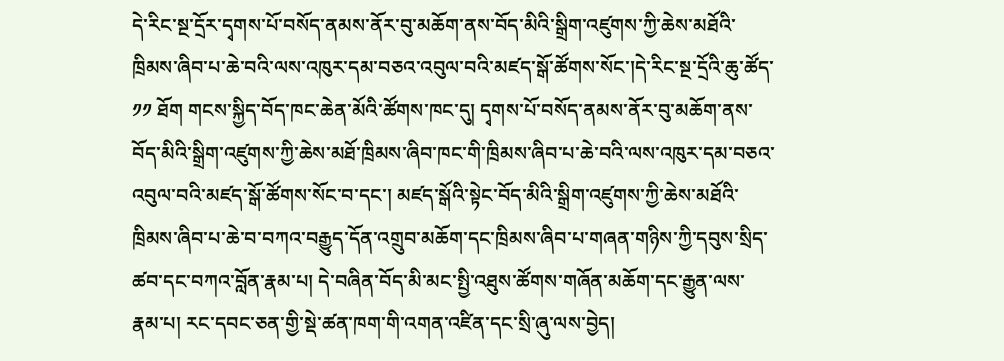དེ་རིང་སྔ་དྲོར་དྭགས་པོ་བསོད་ནམས་ནོར་བུ་མཆོག་ནས་བོད་མིའི་སྒྲིག་འཛུགས་ཀྱི་ཆེས་མཐོའི་ཁྲིམས་ཞིབ་པ་ཆེ་བའི་ལས་འཁུར་དམ་བཅའ་འབུལ་བའི་མཛད་སྒོ་ཚོགས་སོང་།དེ་རིང་སྔ་དྲོའི་ཆུ་ཚོད་ ༡༡ ཐོག གངས་སྐྱིད་བོད་ཁང་ཆེན་མོའི་ཚོགས་ཁང་དུ། དྭགས་པོ་བསོད་ནམས་ནོར་བུ་མཆོག་ནས་བོད་མིའི་སྒྲིག་འཛུགས་ཀྱི་ཆེས་མཐོ་ཁྲིམས་ཞིབ་ཁང་གི་ཁྲིམས་ཞིབ་པ་ཆེ་བའི་ལས་འཁུར་དམ་བཅའ་འབུལ་བའི་མཛད་སྒོ་ཚོགས་སོང་བ་དང་། མཛད་སྒོའི་སྟེང་བོད་མིའི་སྒྲིག་འཛུགས་ཀྱི་ཆེས་མཐོའི་ཁྲིམས་ཞིབ་པ་ཆེ་བ་བཀའ་བརྒྱུད་དོན་འགྲུབ་མཆོག་དང་ཁྲིམས་ཞིབ་པ་གཞན་གཉིས་ཀྱི་དབུས་སྲིད་ཚབ་དང་བཀའ་བློན་རྣམ་པ། དེ་བཞིན་བོད་མི་མང་སྤྱི་འཐུས་ཚོགས་གཞོན་མཆོག་དང་རྒྱུན་ལས་རྣམ་པ། རང་དབང་ཅན་གྱི་སྡེ་ཚན་ཁག་གི་འགན་འཛིན་དང་སྲི་ཞུ་ལས་བྱེད།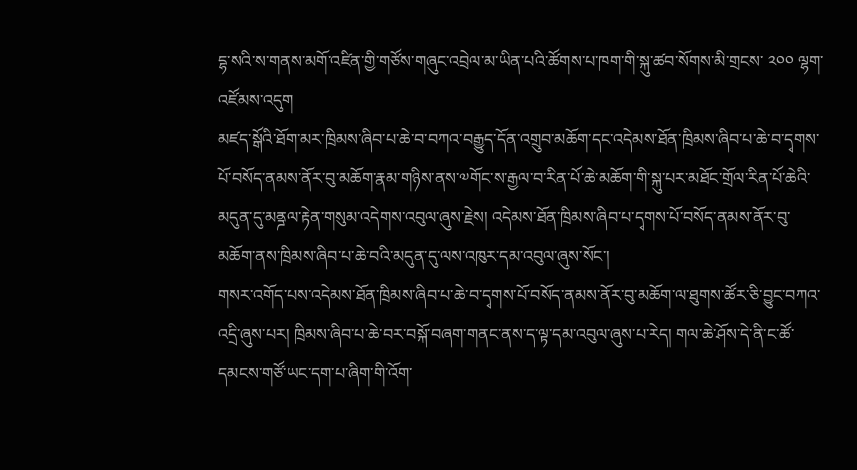དྷ་སའི་ས་གནས་མགོ་འཛིན་གྱི་གཙོས་གཞུང་འབྲེལ་མ་ཡིན་པའི་ཚོགས་པ་ཁག་གི་སྐུ་ཚབ་སོགས་མི་གྲངས་ ༢༠༠ ལྷག་འཛོམས་འདུག
མཛད་སྒོའི་ཐོག་མར་ཁྲིམས་ཞིབ་པ་ཆེ་བ་བཀའ་བརྒྱུད་དོན་འགྲུབ་མཆོག་དང་འདེམས་ཐོན་ཁྲིམས་ཞིབ་པ་ཆེ་བ་དྭགས་པོ་བསོད་ནམས་ནོར་བུ་མཆོག་རྣམ་གཉིས་ནས་༧གོང་ས་རྒྱལ་བ་རིན་པོ་ཆེ་མཆོག་གི་སྐུ་པར་མཐོང་གྲོལ་རིན་པོ་ཆེའི་མདུན་དུ་མནྜལ་རྟེན་གསུམ་འདེགས་འབུལ་ཞུས་རྗེས། འདེམས་ཐོན་ཁྲིམས་ཞིབ་པ་དྭགས་པོ་བསོད་ནམས་ནོར་བུ་མཆོག་ནས་ཁྲིམས་ཞིབ་པ་ཆེ་བའི་མདུན་དུ་ལས་འཁུར་དམ་འབུལ་ཞུས་སོང་།
གསར་འགོད་པས་འདེམས་ཐོན་ཁྲིམས་ཞིབ་པ་ཆེ་བ་དྭགས་པོ་བསོད་ནམས་ནོར་བུ་མཆོག་ལ་ཐུགས་ཚོར་ཅི་བྱུང་བཀའ་འདྲི་ཞུས་པར། ཁྲིམས་ཞིབ་པ་ཆེ་བར་བསྐོ་བཞག་གནང་ནས་ད་ལྟ་དམ་འབུལ་ཞུས་པ་རེད། གལ་ཆེ་ཤོས་དེ་ནི་ང་ཚོ་དམངས་གཙོ་ཡང་དག་པ་ཞིག་གི་འོག་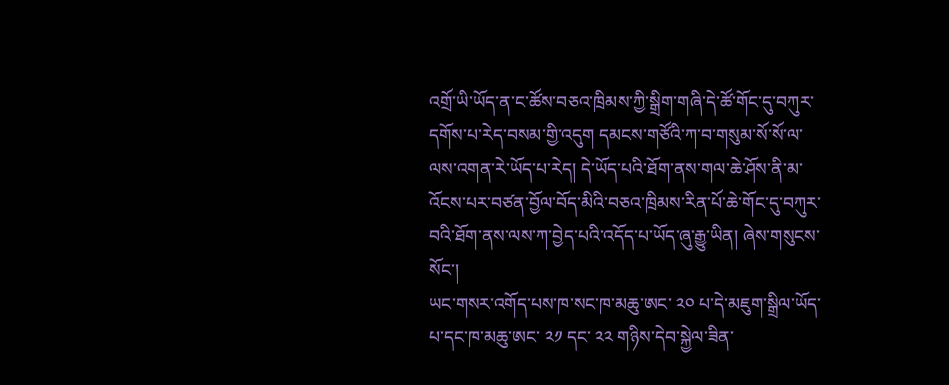འགྲོ་ཡི་ཡོད་ན་ང་ཚོས་བཅའ་ཁྲིམས་ཀྱི་སྒྲིག་གཞི་དེ་ཚོ་གོང་དུ་བཀུར་དགོས་པ་རེད་བསམ་གྱི་འདུག དམངས་གཙོའི་ཀ་བ་གསུམ་སོ་སོ་ལ་ལས་འགན་རེ་ཡོད་པ་རེད། དེ་ཡོད་པའི་ཐོག་ནས་གལ་ཆེ་ཤོས་ནི་མ་འོངས་པར་བཙན་བྱོལ་བོད་མིའི་བཅའ་ཁྲིམས་རིན་པོ་ཆེ་གོང་དུ་བཀུར་བའི་ཐོག་ནས་ལས་ཀ་བྱེད་པའི་འདོད་པ་ཡོད་ཞུ་རྒྱུ་ཡིན། ཞེས་གསུངས་སོང་།
ཡང་གསར་འགོད་པས་ཁ་སང་ཁ་མཆུ་ཨང་ ༢༠ པ་དེ་མཇུག་སྒྲིལ་ཡོད་པ་དང་ཁ་མཆུ་ཨང་ ༢༡ དང་ ༢༢ གཉིས་དེབ་སྐྱེལ་ཟིན་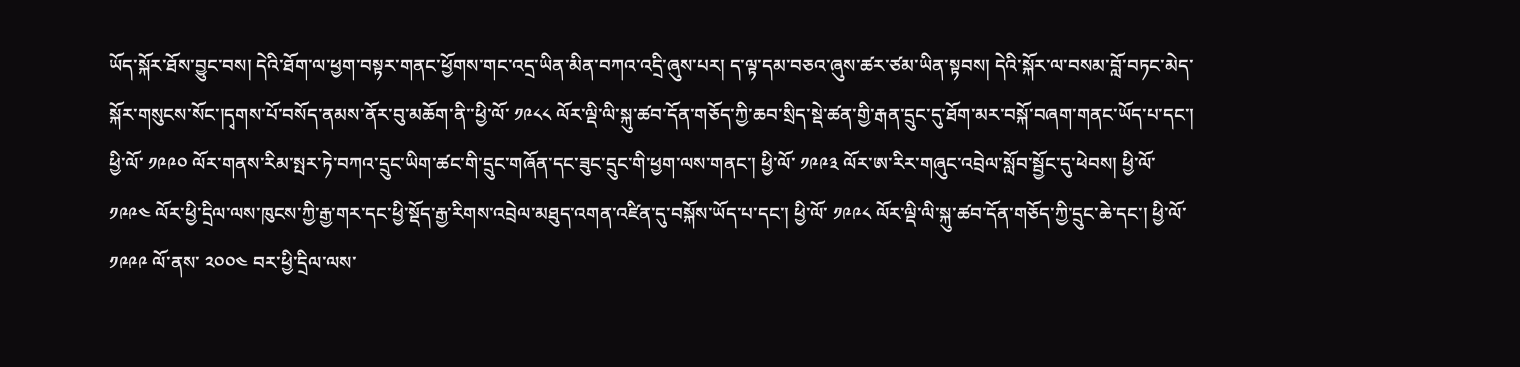ཡོད་སྐོར་ཐོས་བྱུང་བས། དེའི་ཐོག་ལ་ཕྱག་བསྟར་གནང་ཕྱོགས་གང་འདྲ་ཡིན་མིན་བཀའ་འདྲི་ཞུས་པར། ད་ལྟ་དམ་བཅའ་ཞུས་ཚར་ཙམ་ཡིན་སྟབས། དེའི་སྐོར་ལ་བསམ་བློ་བཏང་མེད་སྐོར་གསུངས་སོང་།དྭགས་པོ་བསོད་ནམས་ནོར་བུ་མཆོག་ནི་་ཕྱི་ལོ་ ༡༩༨༨ ལོར་ལྡི་ལི་སྐུ་ཚབ་དོན་གཅོད་ཀྱི་ཆབ་སྲིད་སྡེ་ཚན་གྱི་རྒན་དྲུང་དུ་ཐོག་མར་བསྐོ་བཞག་གནང་ཡོད་པ་དང་། ཕྱི་ལོ་ ༡༩༩༠ ལོར་གནས་རིམ་སྤར་ཏེ་བཀའ་དྲུང་ཡིག་ཚང་གི་དྲུང་གཞོན་དང་ཟུང་དྲུང་གི་ཕྱག་ལས་གནང་། ཕྱི་ལོ་ ༡༩༩༣ ལོར་ཨ་རིར་གཞུང་འབྲེལ་སློབ་སྦྱོང་དུ་ཕེབས། ཕྱི་ལོ་ ༡༩༩༤ ལོར་ཕྱི་དྲིལ་ལས་ཁུངས་ཀྱི་རྒྱ་གར་དང་ཕྱི་སྡོད་རྒྱ་རིགས་འབྲེལ་མཐུད་འགན་འཛིན་དུ་བསྐོས་ཡོད་པ་དང་། ཕྱི་ལོ་ ༡༩༩༨ ལོར་ལྡི་ལི་སྐུ་ཚབ་དོན་གཅོད་ཀྱི་དྲུང་ཆེ་དང་། ཕྱི་ལོ་ ༡༩༩༩ ལོ་ནས་ ༢༠༠༤ བར་ཕྱི་དྲིལ་ལས་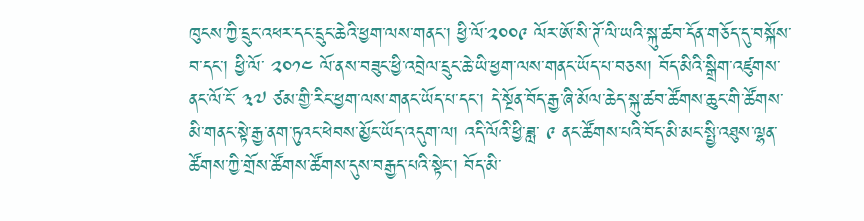ཁུངས་ཀྱི་དྲུང་འཕར་དང་དྲུང་ཆེའི་ཕྱག་ལས་གནང་། ཕྱི་ལོ་༢༠༠༩ ལོར་ཨོ་སི་ཊོ་ལི་ཡའི་སྐུ་ཚབ་དོན་གཅོད་དུ་བསྐོས་བ་དང་། ཕྱི་ལོ་ ༢༠༡༤ ལོ་ནས་བཟུང་ཕྱི་འབྲེལ་དྲུང་ཆེ་ཡི་ཕྱག་ལས་གནང་ཡོད་པ་བཅས། བོད་མིའི་སྒྲིག་འཛུགས་ནང་ལོ་ངོ་ ༣༧ ཙམ་གྱི་རིང་ཕྱག་ལས་གནང་ཡོད་པ་དང་། དེ་སྔོན་བོད་རྒྱ་ཞི་མོལ་ཆེད་སྐུ་ཚབ་ཚོགས་ཆུང་གི་ཚོགས་མི་གནང་སྟེ་རྒྱ་ནག་ཏུའང་ཕེབས་མྱོང་ཡོད་འདུག་ལ། འདི་ལོའི་ཕྱི་ཟླ་ ༩ ནང་ཚོགས་པའི་བོད་མི་མང་སྤྱི་འཐུས་ལྷན་ཚོགས་ཀྱི་གྲོས་ཚོགས་ཚོགས་དུས་བརྒྱད་པའི་སྟེང་། བོད་མི་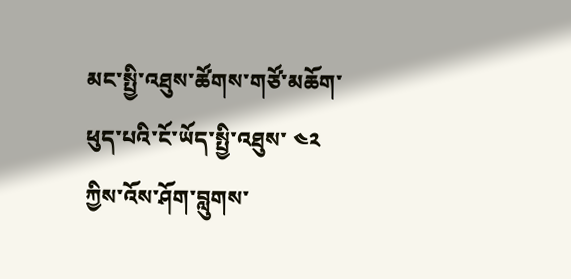མང་སྤྱི་འཐུས་ཚོགས་གཙོ་མཆོག་ཕུད་པའི་ངོ་ཡོད་སྤྱི་འཐུས་ ༤༢ ཀྱིས་འོས་ཤོག་བླུགས་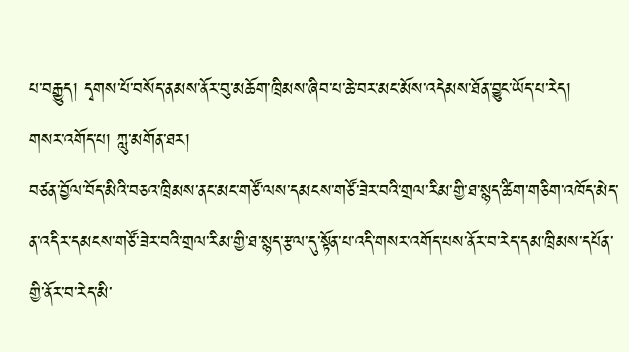པ་བརྒྱུད། དྭགས་པོ་བསོད་ནམས་ནོར་བུ་མཆོག་ཁྲིམས་ཞིབ་པ་ཆེ་བར་མང་མོས་འདེམས་ཐོན་བྱུང་ཡོད་པ་རེད།
གསར་འགོད་པ། ཀླུ་མགོན་ཐར།
བཙན་བྱོལ་བོད་མིའི་བཅའ་ཁྲིམས་ནང་མང་གཙོ་ལས་དམངས་གཙོ་ཟེར་བའི་གྲལ་རིམ་གྱི་ཐ་སྙད་ཚིག་གཅིག་འཁོད་མེད་
ན་འདིར་དམངས་གཙོ་ཟེར་བའི་གྲལ་རིམ་གྱི་ཐ་སྙད་རྩལ་དུ་སྟོན་པ་འདི་གསར་འགོད་པས་ནོར་བ་རེད་དམ་ཁྲིམས་དཔོན་
གྱི་ནོར་བ་རེད་མི་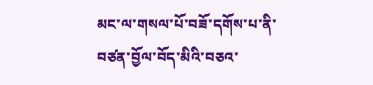མང་ལ་གསལ་པོ་བཟོ་དགོས་པ་ནི་བཙན་བྱོལ་བོད་མིའི་བཅའ་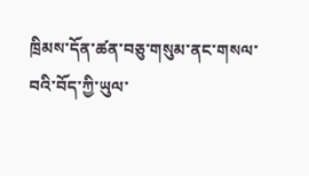ཁྲིམས་དོན་ཚན་བཅུ་གསུམ་ནང་གསལ་
བའི་བོད་ཀྱི་ཡུལ་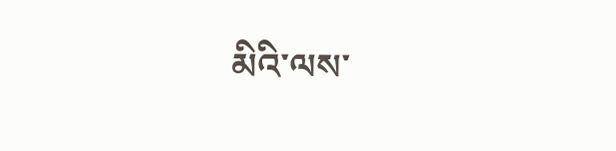མིའི་ལས་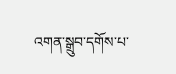འགན་སྒྲུབ་དགོས་པ་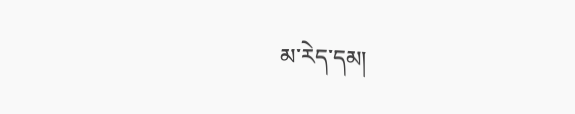མ་རེད་དམ།